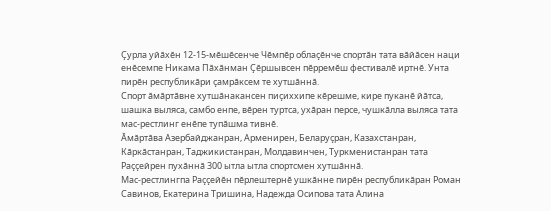Ҫурла уйӑхӗн 12-15-мӗшӗсенче Чӗмпӗр облаҫӗнче спортӑн тата вӑйӑсен наци енӗсемпе Никама Пӑхӑнман Ҫӗршывсен пӗрремӗш фестивалӗ иртнӗ. Унта пирӗн республикӑри ҫамрӑксем те хутшӑннӑ.
Спорт ӑмӑртӑвне хутшӑнакансен пиҫиххипе кӗрешме, кире пуканӗ йӑтса, шашка выляса, самбо енпе, вӗрен туртса, ухӑран персе, чушкӑлла выляса тата мас-рестлинг енӗпе тупӑшма тивнӗ.
Ӑмӑртӑва Азербайджанран, Арменирен, Беларуҫран, Казахстанран, Кӑркӑстанран, Таджикистанран, Молдавинчен, Туркменистанран тата Раҫҫейрен пухӑннӑ 300 ытла ытла спортсмен хутшӑннӑ.
Мас-рестлингпа Раҫҫейӗн пӗрлештернӗ ушкӑнне пирӗн республикӑран Роман Савинов, Екатерина Тришина, Надежда Осипова тата Алина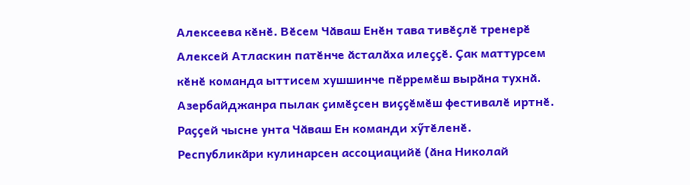Алексеева кӗнӗ. Вӗсем Чӑваш Енӗн тава тивӗҫлӗ тренерӗ Алексей Атласкин патӗнче ӑсталӑха илеҫҫӗ. Ҫак маттурсем кӗнӗ команда ыттисем хушшинче пӗрремӗш вырӑна тухнӑ.
Азербайджанра пылак ҫимӗҫсен виҫҫӗмӗш фестивалӗ иртнӗ. Раҫҫей чысне унта Чӑваш Ен команди хӳтӗленӗ.
Республикӑри кулинарсен ассоциацийӗ (ӑна Николай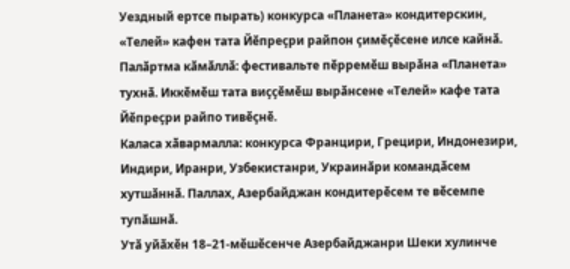Уездный ертсе пырать) конкурса «Планета» кондитерскин, «Телей» кафен тата Йӗпреҫри райпон ҫимӗҫӗсене илсе кайнӑ.
Палӑртма кӑмӑллӑ: фестивальте пӗрремӗш вырӑна «Планета» тухнӑ. Иккӗмӗш тата виҫҫӗмӗш вырӑнсене «Телей» кафе тата Йӗпреҫри райпо тивӗҫнӗ.
Каласа хӑвармалла: конкурса Францири, Грецири, Индонезири, Индири, Иранри, Узбекистанри, Украинӑри командӑсем хутшӑннӑ. Паллах, Азербайджан кондитерӗсем те вӗсемпе тупӑшнӑ.
Утӑ уйӑхӗн 18–21-мӗшӗсенче Азербайджанри Шеки хулинче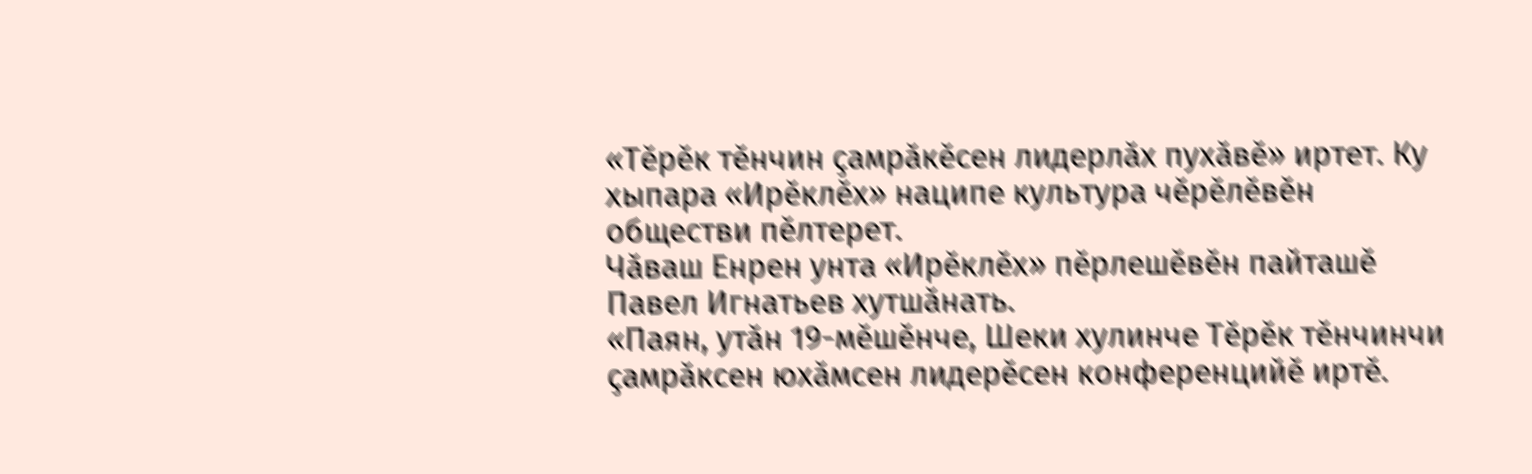«Тӗрӗк тӗнчин ҫамрӑкӗсен лидерлӑх пухӑвӗ» иртет. Ку хыпара «Ирӗклӗх» наципе культура чӗрӗлӗвӗн обществи пӗлтерет.
Чӑваш Енрен унта «Ирӗклӗх» пӗрлешӗвӗн пайташӗ Павел Игнатьев хутшӑнать.
«Паян, утӑн 19-мӗшӗнче, Шеки хулинче Тӗрӗк тӗнчинчи ҫамрӑксен юхӑмсен лидерӗсен конференцийӗ иртӗ.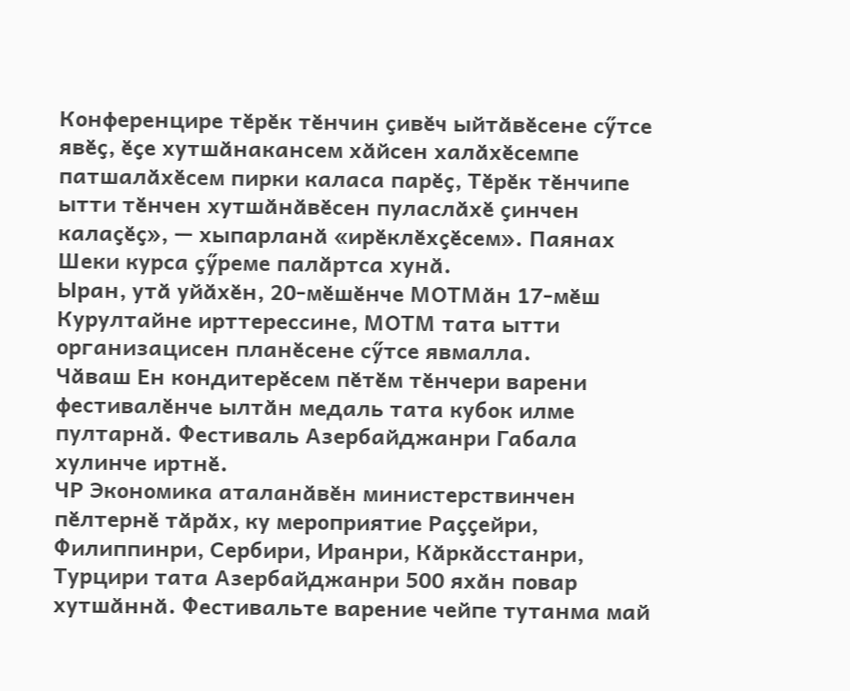Конференцире тӗрӗк тӗнчин ҫивӗч ыйтӑвӗсене сӳтсе явӗҫ, ӗҫе хутшӑнакансем хӑйсен халӑхӗсемпе патшалӑхӗсем пирки каласа парӗҫ, Тӗрӗк тӗнчипе ытти тӗнчен хутшӑнӑвӗсен пуласлӑхӗ ҫинчен калаҫӗҫ», — хыпарланӑ «ирӗклӗхҫӗсем». Паянах Шеки курса ҫӳреме палӑртса хунӑ.
Ыран, утӑ уйӑхӗн, 20-мӗшӗнче МОТМӑн 17-мӗш Курултайне ирттерессине, МОТМ тата ытти организацисен планӗсене сӳтсе явмалла.
Чӑваш Ен кондитерӗсем пӗтӗм тӗнчери варени фестивалӗнче ылтӑн медаль тата кубок илме пултарнӑ. Фестиваль Азербайджанри Габала хулинче иртнӗ.
ЧР Экономика аталанӑвӗн министерствинчен пӗлтернӗ тӑрӑх, ку мероприятие Раҫҫейри, Филиппинри, Сербири, Иранри, Кӑркӑсстанри, Турцири тата Азербайджанри 500 яхӑн повар хутшӑннӑ. Фестивальте варение чейпе тутанма май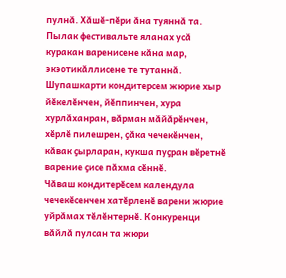пулнӑ. Хӑшӗ-пӗри ӑна туяннӑ та.
Пылак фестивальте яланах усӑ куракан варенисене кӑна мар, экэотикӑллисене те тутаннӑ. Шупашкарти кондитерсем жюрие хыр йӗкелӗнчен, йӗппинчен, хура хурлӑханран, вӑрман мӑйӑрӗнчен, хӗрлӗ пилешрен, ҫӑка чечекӗнчен, кӑвак ҫырларан, кукша пуҫран вӗретнӗ варение ҫисе пӑхма сӗннӗ.
Чӑваш кондитерӗсем календула чечекӗсенчен хатӗрленӗ варени жюрие уйрӑмах тӗлӗнтернӗ. Конкуренци вӑйлӑ пулсан та жюри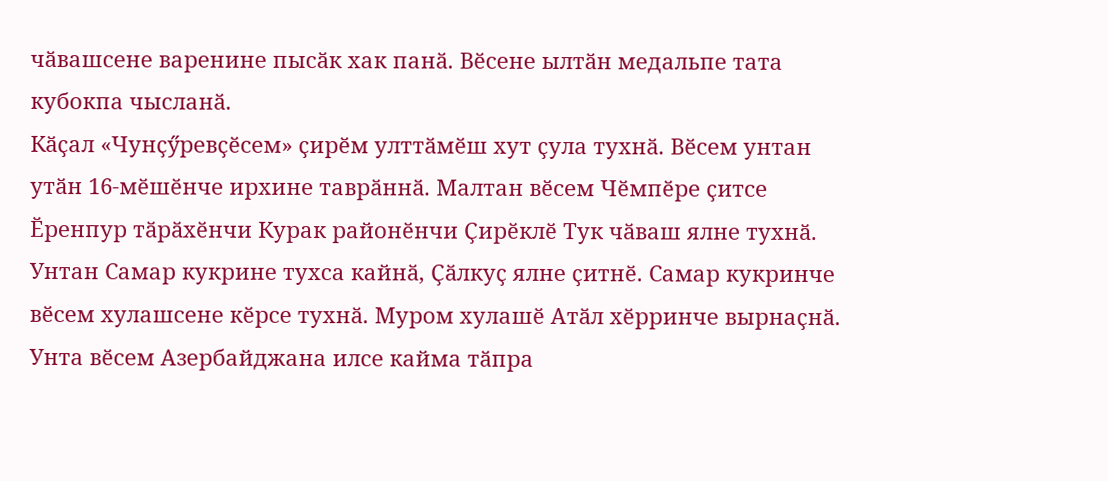чӑвашсене варенине пысӑк хак панӑ. Вӗсене ылтӑн медальпе тата кубокпа чысланӑ.
Кӑҫал «Чунҫӳревҫӗсем» ҫирӗм улттӑмӗш хут ҫула тухнӑ. Вӗсем унтан утӑн 16-мӗшӗнче ирхине таврӑннӑ. Малтан вӗсем Чӗмпӗре ҫитсе Ӗренпур тӑрӑхӗнчи Курак районӗнчи Ҫирӗклӗ Тук чӑваш ялне тухнӑ. Унтан Самар кукрине тухса кайнӑ, Ҫӑлкуҫ ялне ҫитнӗ. Самар кукринче вӗсем хулашсене кӗрсе тухнӑ. Муром хулашӗ Атӑл хӗрринче вырнаҫнӑ. Унта вӗсем Азербайджана илсе кайма тӑпра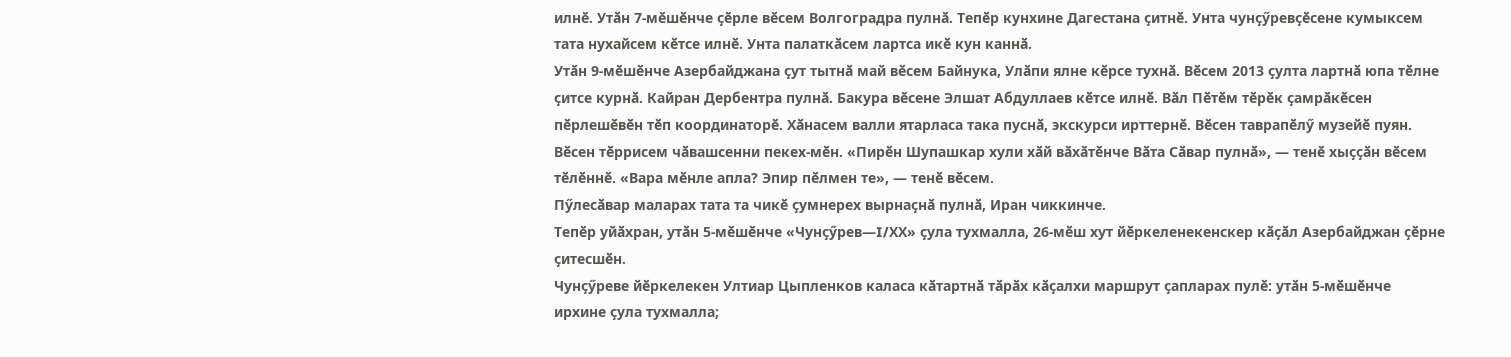илнӗ. Утӑн 7-мӗшӗнче ҫӗрле вӗсем Волгоградра пулнӑ. Тепӗр кунхине Дагестана ҫитнӗ. Унта чунҫӳревҫӗсене кумыксем тата нухайсем кӗтсе илнӗ. Унта палаткӑсем лартса икӗ кун каннӑ.
Утӑн 9-мӗшӗнче Азербайджана ҫут тытнӑ май вӗсем Байнука, Улӑпи ялне кӗрсе тухнӑ. Вӗсем 2013 ҫулта лартнӑ юпа тӗлне ҫитсе курнӑ. Кайран Дербентра пулнӑ. Бакура вӗсене Элшат Абдуллаев кӗтсе илнӗ. Вӑл Пӗтӗм тӗрӗк ҫамрӑкӗсен пӗрлешӗвӗн тӗп координаторӗ. Хӑнасем валли ятарласа така пуснӑ, экскурси ирттернӗ. Вӗсен таврапӗлӳ музейӗ пуян. Вӗсен тӗррисем чӑвашсенни пекех-мӗн. «Пирӗн Шупашкар хули хӑй вӑхӑтӗнче Вӑта Сӑвар пулнӑ», — тенӗ хыҫҫӑн вӗсем тӗлӗннӗ. «Вара мӗнле апла? Эпир пӗлмен те», — тенӗ вӗсем.
Пӳлесӑвар маларах тата та чикӗ ҫумнерех вырнаҫнӑ пулнӑ, Иран чиккинче.
Тепӗр уйӑхран, утӑн 5-мӗшӗнче «Чунҫӳрев—I/ХХ» ҫула тухмалла, 26-мӗш хут йӗркеленекенскер кӑҫӑл Азербайджан ҫӗрне ҫитесшӗн.
Чунҫӳреве йӗркелекен Ултиар Цыпленков каласа кӑтартнӑ тӑрӑх кӑҫалхи маршрут ҫапларах пулӗ: утӑн 5-мӗшӗнче ирхине ҫула тухмалла;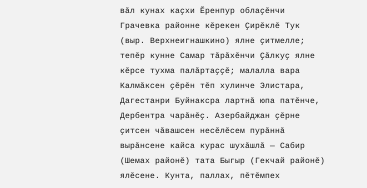вӑл кунах каҫхи Ӗренпур облаҫӗнчи Грачевка районне кӗрекен Ҫирӗклӗ Тук (выр. Верхнеигнашкино) ялне ҫитмелле; тепӗр кунне Самар тӑрӑхӗнчи Ҫӑлкуҫ ялне кӗрсе тухма палӑртаҫҫӗ; малалла вара Калмӑксен ҫӗрӗн тӗп хулинче Элистара, Дагестанри Буйнаксра лартнӑ юпа патӗнче, Дербентра чарӑнӗҫ. Азербайджан ҫӗрне ҫитсен чӑвашсен несӗлӗсем пурӑннӑ вырӑнсене кайса курас шухӑшлӑ — Сабир (Шемах районӗ) тата Быгыр (Гекчай районӗ) ялӗсене. Кунта, паллах, пӗтӗмпех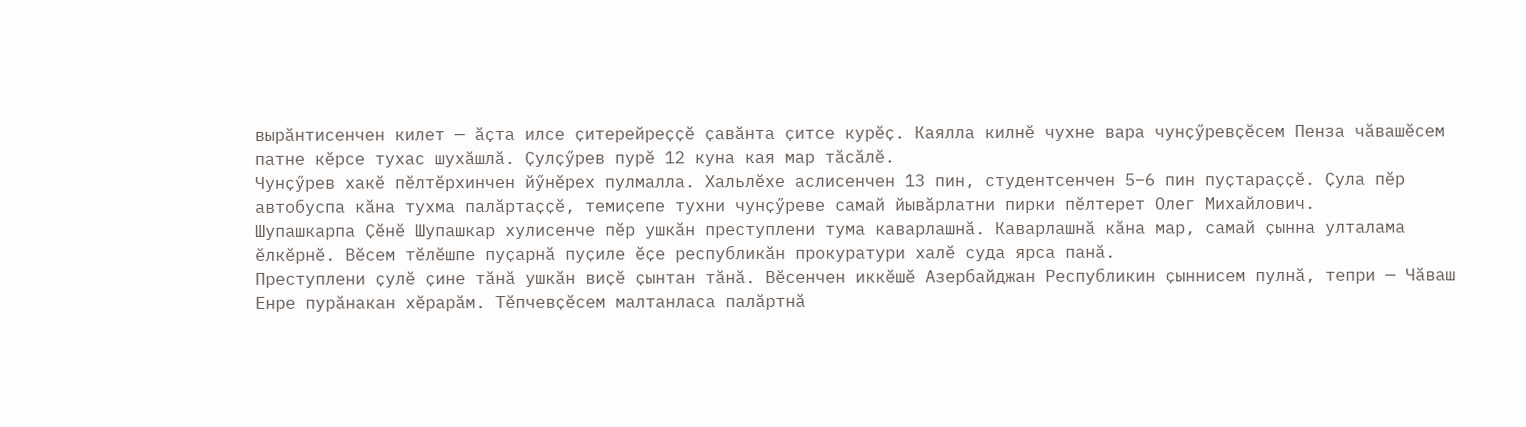вырӑнтисенчен килет — ӑҫта илсе ҫитерейреҫҫӗ ҫавӑнта ҫитсе курӗҫ. Каялла килнӗ чухне вара чунҫӳревҫӗсем Пенза чӑвашӗсем патне кӗрсе тухас шухӑшлӑ. Ҫулҫӳрев пурӗ 12 куна кая мар тӑсӑлӗ.
Чунҫӳрев хакӗ пӗлтӗрхинчен йӳнӗрех пулмалла. Хальлӗхе аслисенчен 13 пин, студентсенчен 5–6 пин пуҫтараҫҫӗ. Ҫула пӗр автобуспа кӑна тухма палӑртаҫҫӗ, темиҫепе тухни чунҫӳреве самай йывӑрлатни пирки пӗлтерет Олег Михайлович.
Шупашкарпа Ҫӗнӗ Шупашкар хулисенче пӗр ушкӑн преступлени тума каварлашнӑ. Каварлашнӑ кӑна мар, самай ҫынна улталама ӗлкӗрнӗ. Вӗсем тӗлӗшпе пуҫарнӑ пуҫиле ӗҫе республикӑн прокуратури халӗ суда ярса панӑ.
Преступлени ҫулӗ ҫине тӑнӑ ушкӑн виҫӗ ҫынтан тӑнӑ. Вӗсенчен иккӗшӗ Азербайджан Республикин ҫыннисем пулнӑ, тепри — Чӑваш Енре пурӑнакан хӗрарӑм. Тӗпчевҫӗсем малтанласа палӑртнӑ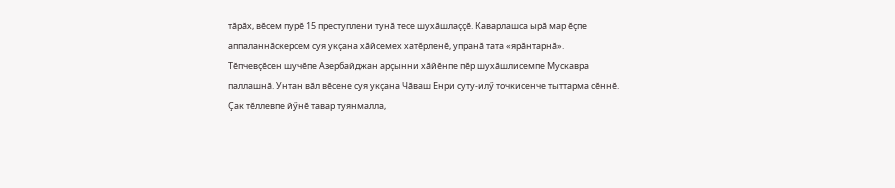тӑрӑх, вӗсем пурӗ 15 преступлени тунӑ тесе шухӑшлаҫҫӗ. Каварлашса ырӑ мар ӗҫпе аппаланнӑскерсем суя укҫана хӑйсемех хатӗрленӗ, упранӑ тата «ярӑнтарнӑ».
Тӗпчевҫӗсен шучӗпе Азербайджан арҫынни хӑйӗнпе пӗр шухӑшлисемпе Мускавра паллашнӑ. Унтан вӑл вӗсене суя укҫана Чӑваш Енри суту-илӳ точкисенче тыттарма сӗннӗ. Ҫак тӗллевпе йӳнӗ тавар туянмалла,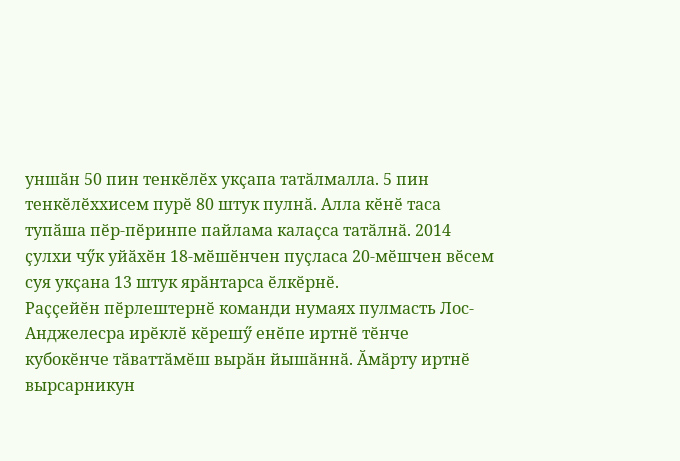уншӑн 50 пин тенкӗлӗх укҫапа татӑлмалла. 5 пин тенкӗлӗххисем пурӗ 80 штук пулнӑ. Алла кӗнӗ таса тупӑша пӗр-пӗринпе пайлама калаҫса татӑлнӑ. 2014 ҫулхи чӳк уйӑхӗн 18-мӗшӗнчен пуҫласа 20-мӗшчен вӗсем суя укҫана 13 штук ярӑнтарса ӗлкӗрнӗ.
Раҫҫейӗн пӗрлештернӗ команди нумаях пулмасть Лос-Анджелесра ирӗклӗ кӗрешӳ енӗпе иртнӗ тӗнче кубокӗнче тӑваттӑмӗш вырӑн йышӑннӑ. Ӑмӑрту иртнӗ вырсарникун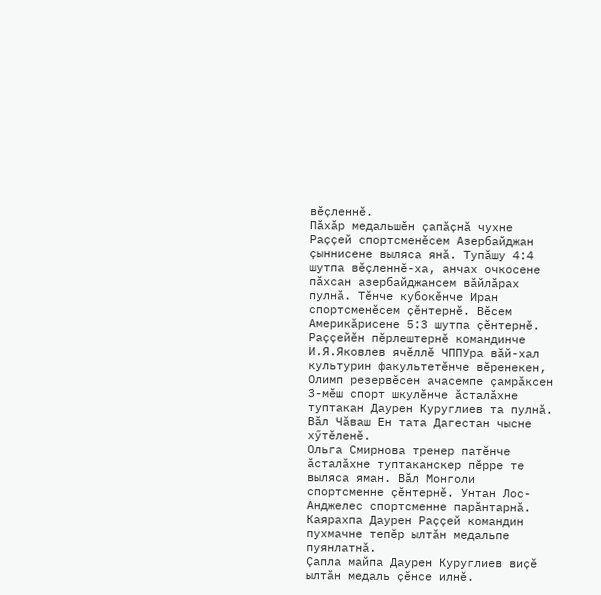вӗҫленнӗ.
Пӑхӑр медальшӗн ҫапӑҫнӑ чухне Раҫҫей спортсменӗсем Азербайджан ҫыннисене выляса янӑ. Тупӑшу 4:4 шутпа вӗҫленнӗ-ха, анчах очкосене пӑхсан азербайджансем вӑйлӑрах пулнӑ. Тӗнче кубокӗнче Иран спортсменӗсем ҫӗнтернӗ. Вӗсем Америкӑрисене 5:3 шутпа ҫӗнтернӗ.
Раҫҫейӗн пӗрлештернӗ командинче И.Я.Яковлев ячӗллӗ ЧППУра вӑй-хал культурин факультетӗнче вӗренекен, Олимп резервӗсен ачасемпе ҫамрӑксен 3-мӗш спорт шкулӗнче ӑсталӑхне туптакан Даурен Куруглиев та пулнӑ. Вӑл Чӑваш Ен тата Дагестан чысне хӳтӗленӗ.
Ольга Смирнова тренер патӗнче ӑсталӑхне туптаканскер пӗрре те выляса яман. Вӑл Монголи спортсменне ҫӗнтернӗ. Унтан Лос-Анджелес спортсменне парӑнтарнӑ. Каярахпа Даурен Раҫҫей командин пухмачне тепӗр ылтӑн медальпе пуянлатнӑ.
Ҫапла майпа Даурен Куруглиев виҫӗ ылтӑн медаль ҫӗнсе илнӗ.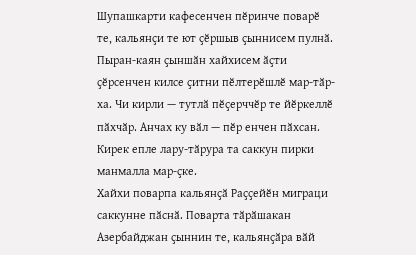Шупашкарти кафесенчен пӗринче поварӗ те, кальянҫи те ют ҫӗршыв ҫыннисем пулнӑ. Пыран-каян ҫыншӑн хайхисем ӑҫти ҫӗрсенчен килсе ҫитни пӗлтерӗшлӗ мар-тӑр-ха. Чи кирли — тутлӑ пӗҫерччӗр те йӗркеллӗ пӑхчӑр. Анчах ку вӑл — пӗр енчен пӑхсан. Кирек епле лару-тӑрура та саккун пирки манмалла мар-ҫке.
Хайхи поварпа кальянҫӑ Раҫҫейӗн миграци саккунне пӑснӑ. Поварта тӑрӑшакан Азербайджан ҫыннин те, кальянҫӑра вӑй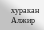хуракан Алжир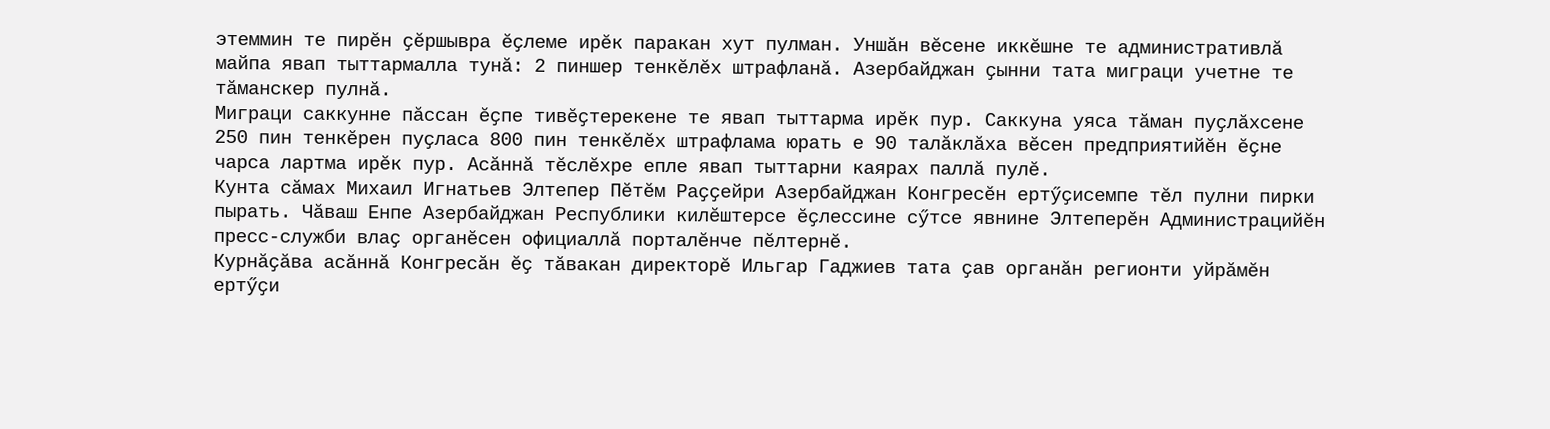этеммин те пирӗн ҫӗршывра ӗҫлеме ирӗк паракан хут пулман. Уншӑн вӗсене иккӗшне те административлӑ майпа явап тыттармалла тунӑ: 2 пиншер тенкӗлӗх штрафланӑ. Азербайджан ҫынни тата миграци учетне те тӑманскер пулнӑ.
Миграци саккунне пӑссан ӗҫпе тивӗҫтерекене те явап тыттарма ирӗк пур. Саккуна уяса тӑман пуҫлӑхсене 250 пин тенкӗрен пуҫласа 800 пин тенкӗлӗх штрафлама юрать е 90 талӑклӑха вӗсен предприятийӗн ӗҫне чарса лартма ирӗк пур. Асӑннӑ тӗслӗхре епле явап тыттарни каярах паллӑ пулӗ.
Кунта сӑмах Михаил Игнатьев Элтепер Пӗтӗм Раҫҫейри Азербайджан Конгресӗн ертӳҫисемпе тӗл пулни пирки пырать. Чӑваш Енпе Азербайджан Республики килӗштерсе ӗҫлессине сӳтсе явнине Элтеперӗн Администрацийӗн пресс-служби влаҫ органӗсен официаллӑ порталӗнче пӗлтернӗ.
Курнӑҫӑва асӑннӑ Конгресӑн ӗҫ тӑвакан директорӗ Ильгар Гаджиев тата ҫав органӑн регионти уйрӑмӗн ертӳҫи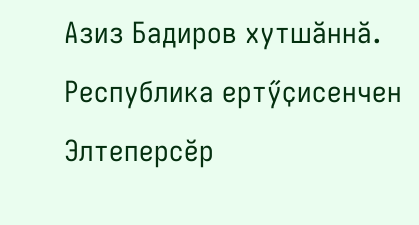Азиз Бадиров хутшӑннӑ. Республика ертӳҫисенчен Элтеперсӗр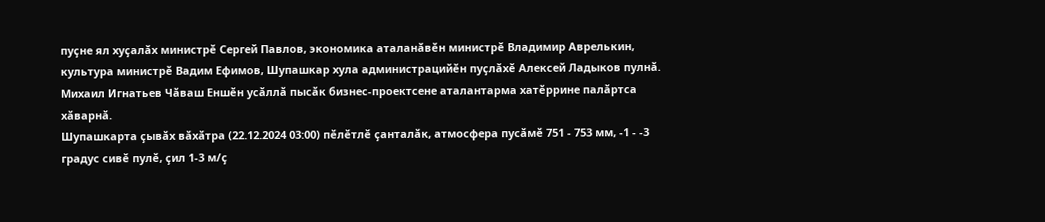пуҫне ял хуҫалӑх министрӗ Сергей Павлов, экономика аталанӑвӗн министрӗ Владимир Аврелькин, культура министрӗ Вадим Ефимов, Шупашкар хула администрацийӗн пуҫлӑхӗ Алексей Ладыков пулнӑ.
Михаил Игнатьев Чӑваш Еншӗн усӑллӑ пысӑк бизнес-проектсене аталантарма хатӗррине палӑртса хӑварнӑ.
Шупашкарта ҫывӑх вӑхӑтра (22.12.2024 03:00) пӗлӗтлӗ ҫанталӑк, атмосфера пусӑмӗ 751 - 753 мм, -1 - -3 градус сивӗ пулӗ, ҫил 1-3 м/ҫ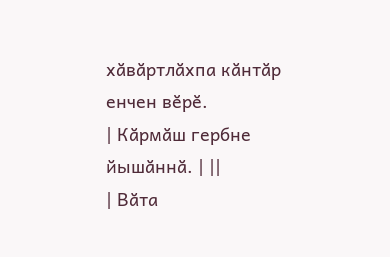хӑвӑртлӑхпа кӑнтӑр енчен вӗрӗ.
| Кӑрмӑш гербне йышӑннӑ. | ||
| Вӑта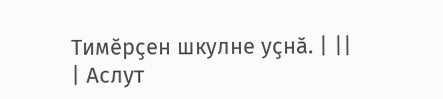Тимӗрҫен шкулне уҫнӑ. | ||
| Аслут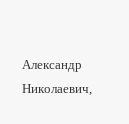Александр Николаевич,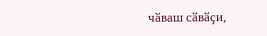чӑваш сӑвӑҫи,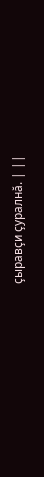ҫыравҫи ҫуралнӑ. | ||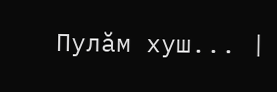Пулӑм хуш... |